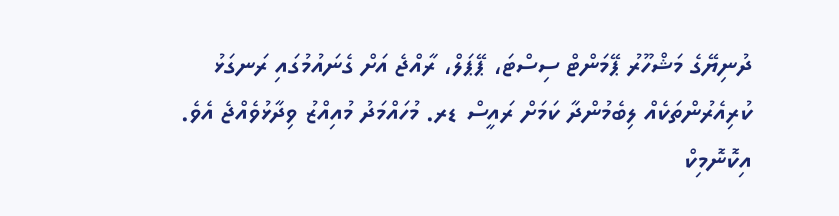ދުނިޔޭގެ މަޝްހޫރު ޕޭމަންޓް ސިސްޓަ، ޕޭޕަލް، ރާއްޖެ އަށް ގެނައުމުގައި ރަނގަޅު ކުރިއެރުންތަކެއް ލިބެމުންދާ ކަމަށް ރައީސް ޑރ. މުހައްމަދު މުއިއްޒު ވިދާޅުވެއްޖެ އެވެ.
އިކޮނޮމިކް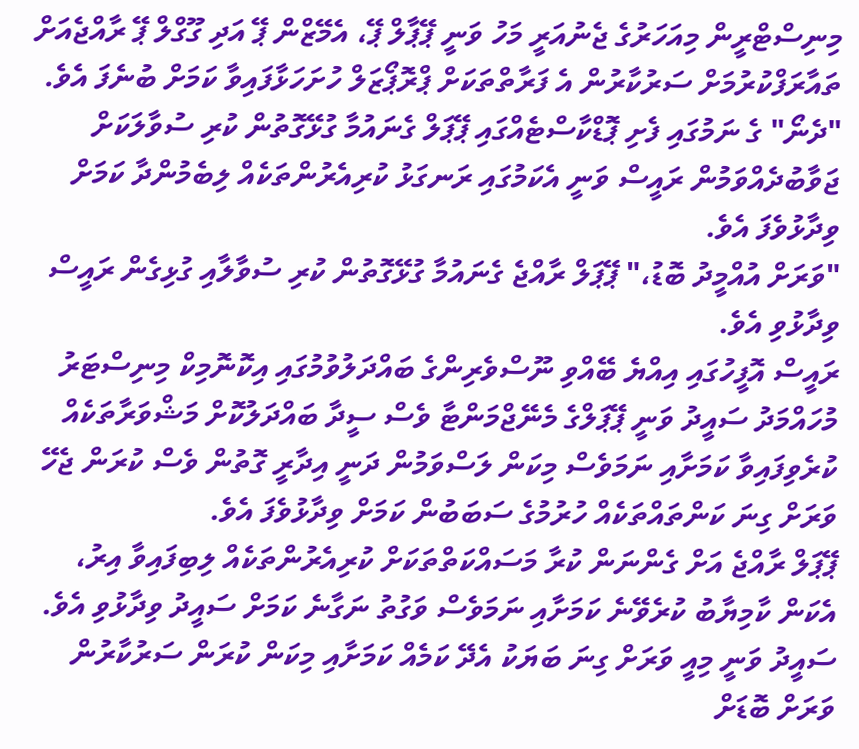މިނިސްޓްރީން މިއަހަރުގެ ޖެނުއަރީ މަހު ވަނީ ޕޭޕާލް ޕޭ، އެމޭޒްން ޕޭ އަދި ގޫގްލް ޕޭ ރާއްޖެއަށް ތައާރަފްކުރުމަށް ސަރުކާރުން އެ ފަރާތްތަކަށް ޕްރޮޕޯޒަލް ހުށަހަޅާފައިވާ ކަމަށް ބުނެފަ އެވެ.
"ދެނޯ" ގެ ނަމުގައި ފެށި ޕޮޑްކާސްޓެއްގައި ޕޭޕަލް ގެނައުމާ ގުޅޭގޮތުން ކުރި ސުވާލަކަށް ޖަވާބުދެއްވަމުން ރައީސް ވަނީ އެކަމުގައި ރަނގަޅު ކުރިއެރުންތަކެއް ލިބެމުންދާ ކަމަށް ވިދާޅުވެފަ އެވެ.
"ވަރަށް އުއްމީދު ބޮޑު،" ޕޭޕަލް ރާއްޖެ ގެނައުމާ ގުޅޭގޮތުން ކުރި ސުވާލާއި ގުޅިގެން ރައީސް ވިދާޅުވި އެވެ.
ރައީސް އޮފީހުގައި އިއްޔެ ބޭއްވި ނޫސްވެރިންގެ ބައްދަލުވުމުގައި އިކޮނޮމިކް މިނިސްޓަރު މުހައްމަދު ސައީދު ވަނީ ޕޭޕަލްގެ މެނޭޖްމަންޓާ ވެސް ސީދާ ބައްދަލުކޮށް މަޝްވަރާތަކެއް ކުރެވިފައިވާ ކަމަށާއި ނަމަވެސް މިކަން ލަސްވަމުން ދަނީ އިދާރީ ގޮތުން ވެސް ކުރަން ޖެހޭ ވަރަށް ގިނަ ކަންތައްތަކެއް ހުރުމުގެ ސަބަބުން ކަމަށް ވިދާޅުވެފަ އެވެ.
ޕޭޕަލް ރާއްޖެ އަށް ގެންނަން ކުރާ މަސައްކަތްތަކަށް ކުރިއެރުންތަކެއް ލިބިފައިވާ އިރު، އެކަން ކާމިޔާބު ކުރެވޭނެ ކަމަށާއި ނަމަވެސް ވަގުތު ނަގާނެ ކަމަށް ސައީދު ވިދާޅުވި އެވެ.
ސައީދު ވަނީ މިއީ ވަރަށް ގިނަ ބަޔަކު އެދޭ ކަމެއް ކަމަށާއި މިކަން ކުރަން ސަރުކާރުން ވަރަށް ބޮޑަށް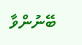ބޭނުންވާ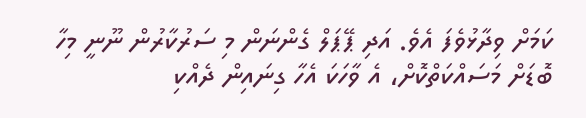ކަމަށް ވިދާޅުވެފަ އެވެ. އަދި ޕޭޕަލް ގެންނަން މި ސަރުކާރުން ނޫނީ މިހާ ބޮޑަށް މަސައްކަތްކޮށް، އެ ވާހަކަ އެހާ ގިނައިން ދެއްކި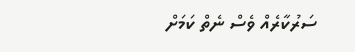ސަރުކާރެއް ވެސް ނެތް ކަމަށް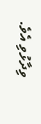ވިދާޅުވި އެވެ.